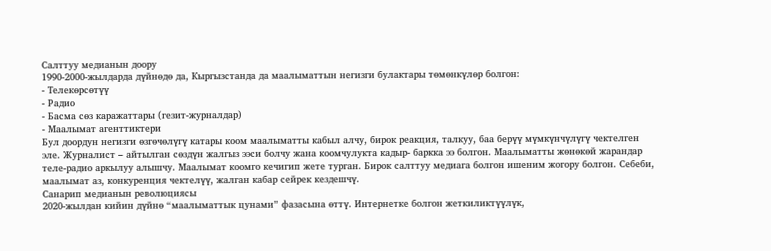Салттуу медианын доору
1990-2000-жылдарда дүйнөдө да, Кыргызстанда да маалыматтын негизги булактары төмөнкүлөр болгон:
- Телекөрсөтүү
- Радио
- Басма сөз каражаттары (гезит-журналдар)
- Маалымат агенттиктери
Бул доордун негизги өзгөчөлүгү катары коом маалыматты кабыл алчу, бирок реакция, талкуу, баа берүү мүмкүнчүлүгү чектелген эле. Журналист – айтылган сөздүн жалгыз ээси болчу жана коомчулукта кадыр- баркка ээ болгон. Маалыматты жөнөкөй жарандар теле-радио аркылуу алышчу. Маалымат коомго кечигип жете турган. Бирок салттуу медиага болгон ишеним жогору болгон. Себеби, маалымат аз, конкуренция чектелүү, жалган кабар сейрек кездешчү.
Санарип медианын революциясы
2020-жылдан кийин дүйнө “маалыматтык цунами” фазасына өттү. Интернетке болгон жеткиликтүүлүк,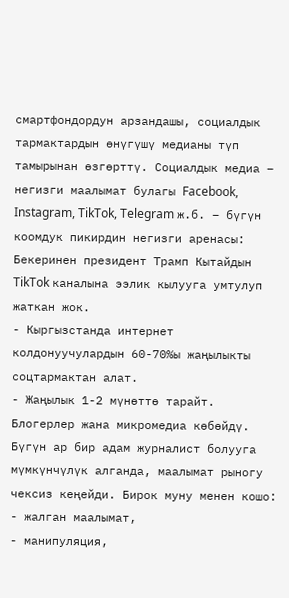смартфондордун арзандашы, социалдык тармактардын өнүгүшү медианы түп тамырынан өзгөрттү. Социалдык медиа – негизги маалымат булагы Facebook, Instagram, TikTok, Telegram ж.б. – бүгүн коомдук пикирдин негизги аренасы: Бекеринен президент Трамп Кытайдын TikTok каналына ээлик кылууга умтулуп жаткан жок.
- Кыргызстанда интернет колдонуучулардын 60-70%ы жаңылыкты соцтармактан алат.
- Жаңылык 1-2 мүнөттө тарайт.
Блогерлер жана микромедиа көбөйдү. Бүгүн ар бир адам журналист болууга мүмкүнчүлүк алганда, маалымат рыногу чексиз кеңейди. Бирок муну менен кошо:
- жалган маалымат,
- манипуляция,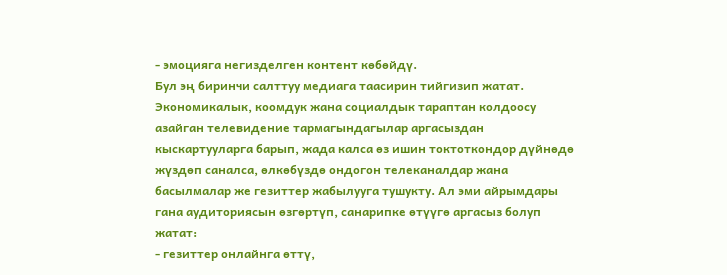- эмоцияга негизделген контент көбөйдү.
Бул эң биринчи салттуу медиага таасирин тийгизип жатат. Экономикалык, коомдук жана социалдык тараптан колдоосу азайган телевидение тармагындагылар аргасыздан кыскартууларга барып, жада калса өз ишин токтоткондор дүйнөдө жүздөп саналса, өлкөбүздө ондогон телеканалдар жана басылмалар же гезиттер жабылууга тушукту. Ал эми айрымдары гана аудиториясын өзгөртүп, санарипке өтүүгө аргасыз болуп жатат:
- гезиттер онлайнга өттү,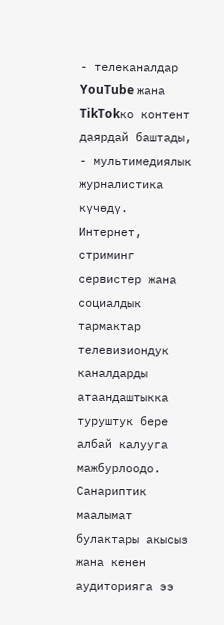- телеканалдар YouTube жана TikTokко контент даярдай баштады,
- мультимедиялык журналистика күчөдү.
Интернет, стриминг сервистер жана социалдык тармактар телевизиондук каналдарды атаандаштыкка туруштук бере албай калууга мажбурлоодо. Санариптик маалымат булактары акысыз жана кенен аудиторияга ээ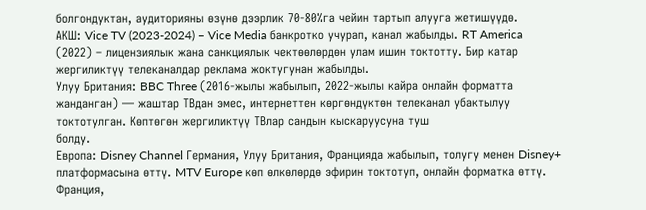болгондуктан, аудиторияны өзүнө дээрлик 70-80%га чейин тартып алууга жетишүүдө.
АКШ: Vice TV (2023-2024) – Vice Media банкротко учурап, канал жабылды. RT America (2022) – лицензиялык жана санкциялык чектөөлөрдөн улам ишин токтотту. Бир катар жергиликтүү телеканалдар реклама жоктугунан жабылды.
Улуу Британия: BBC Three (2016-жылы жабылып, 2022-жылы кайра онлайн форматта жанданган) — жаштар ТВдан эмес, интернеттен көргөндүктөн телеканал убактылуу токтотулган. Көптөгөн жергиликтүү ТВлар сандын кыскаруусуна туш
болду.
Европа: Disney Channel Германия, Улуу Британия, Францияда жабылып, толугу менен Disney+ платформасына өттү. MTV Europe көп өлкөлөрдө эфирин токтотуп, онлайн форматка өттү. Франция,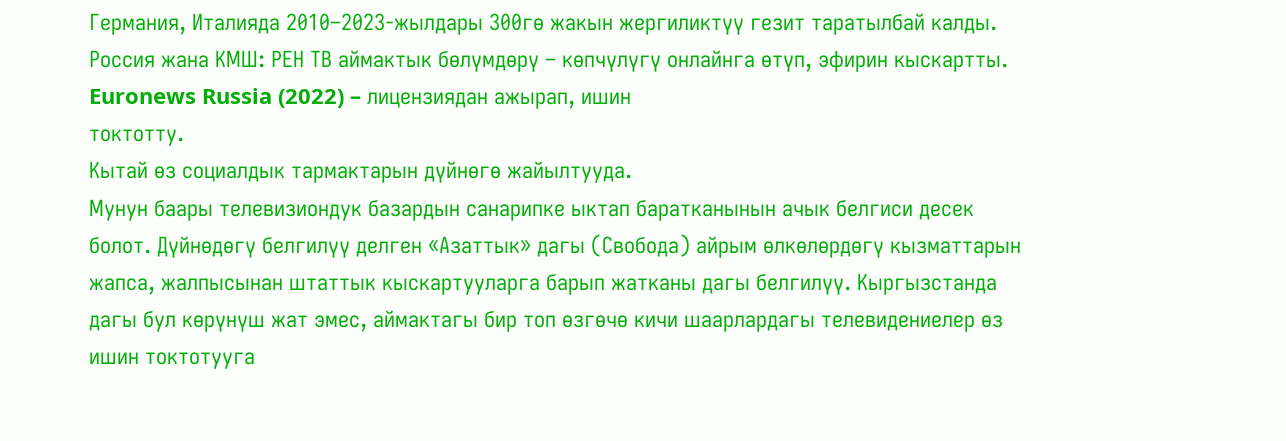Германия, Италияда 2010–2023-жылдары 300гө жакын жергиликтүү гезит таратылбай калды.
Россия жана КМШ: РЕН ТВ аймактык бөлүмдөрү – көпчүлүгү онлайнга өтүп, эфирин кыскартты. Euronews Russia (2022) – лицензиядан ажырап, ишин
токтотту.
Кытай өз социалдык тармактарын дүйнөгө жайылтууда.
Мунун баары телевизиондук базардын санарипке ыктап баратканынын ачык белгиси десек болот. Дүйнөдөгү белгилүү делген «Азаттык» дагы (Свобода) айрым өлкөлөрдөгү кызматтарын жапса, жалпысынан штаттык кыскартууларга барып жатканы дагы белгилүү. Кыргызстанда дагы бул көрүнүш жат эмес, аймактагы бир топ өзгөчө кичи шаарлардагы телевидениелер өз ишин токтотууга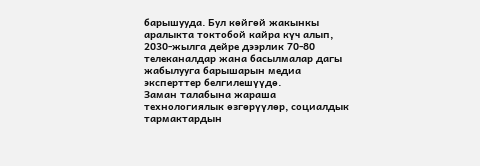барышууда. Бул көйгөй жакынкы аралыкта токтобой кайра күч алып, 2030-жылга дейре дээрлик 70-80 телеканалдар жана басылмалар дагы жабылууга барышарын медиа эксперттер белгилешүүдө.
Заман талабына жараша технологиялык өзгөрүүлөр, социалдык тармактардын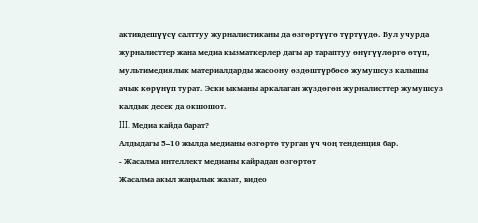активдешүүсү салттуу журналистиканы да өзгөртүүгө түртүүдө. Бул учурда журналисттер жана медиа кызматкерлер дагы ар тараптуу өнүгүүлөргө өтүп, мультимедиялык материалдарды жасоону өздөштүрбөсө жумушсуз калышы ачык көрүнүп турат. Эски ыкманы аркалаган жүздөгөн журналисттер жумушсуз калдык десек да окшошот.
III. Медиа кайда барат?
Алдыдагы 5–10 жылда медианы өзгөртө турган үч чоң тенденция бар.
- Жасалма интеллект медианы кайрадан өзгөртөт
Жасалма акыл жаңылык жазат, видео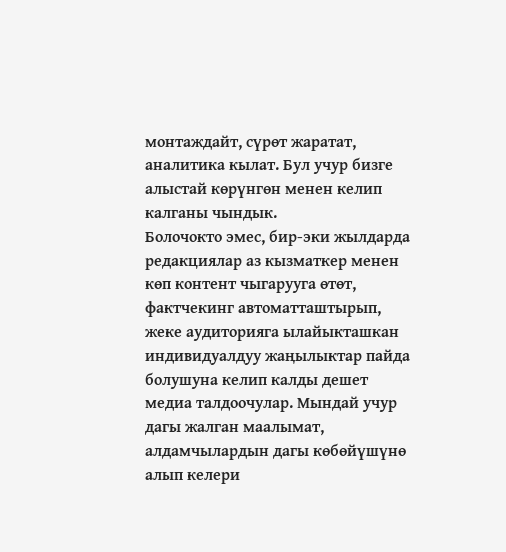монтаждайт, сүрөт жаратат, аналитика кылат. Бул учур бизге алыстай көрүнгөн менен келип калганы чындык.
Болочокто эмес, бир-эки жылдарда редакциялар аз кызматкер менен көп контент чыгарууга өтөт, фактчекинг автоматташтырып, жеке аудиторияга ылайыкташкан индивидуалдуу жаңылыктар пайда болушуна келип калды дешет медиа талдоочулар. Мындай учур дагы жалган маалымат, алдамчылардын дагы көбөйүшүнө алып келери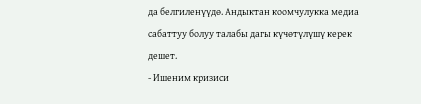да белгиленүүдө. Андыктан коомчулукка медиа сабаттуу болуу талабы дагы күчөтүлүшү керек дешет.
- Ишеним кризиси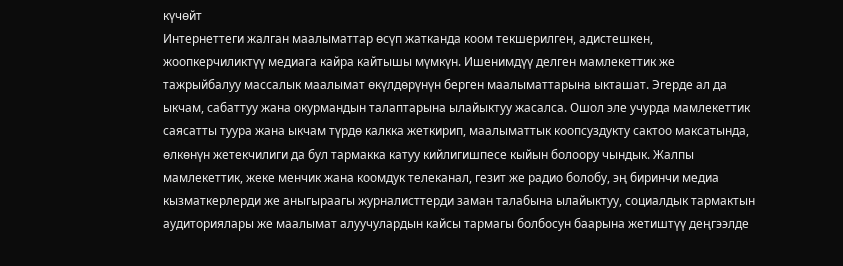күчөйт
Интернеттеги жалган маалыматтар өсүп жатканда коом текшерилген, адистешкен, жоопкерчиликтүү медиага кайра кайтышы мүмкүн. Ишенимдүү делген мамлекеттик же тажрыйбалуу массалык маалымат өкүлдөрүнүн берген маалыматтарына ыкташат. Эгерде ал да ыкчам, сабаттуу жана окурмандын талаптарына ылайыктуу жасалса. Ошол эле учурда мамлекеттик саясатты туура жана ыкчам түрдө калкка жеткирип, маалыматтык коопсуздукту сактоо максатында, өлкөнүн жетекчилиги да бул тармакка катуу кийлигишпесе кыйын болоору чындык. Жалпы мамлекеттик, жеке менчик жана коомдук телеканал, гезит же радио болобу, эң биринчи медиа кызматкерлерди же аныгыраагы журналисттерди заман талабына ылайыктуу, социалдык тармактын аудиториялары же маалымат алуучулардын кайсы тармагы болбосун баарына жетиштүү деңгээлде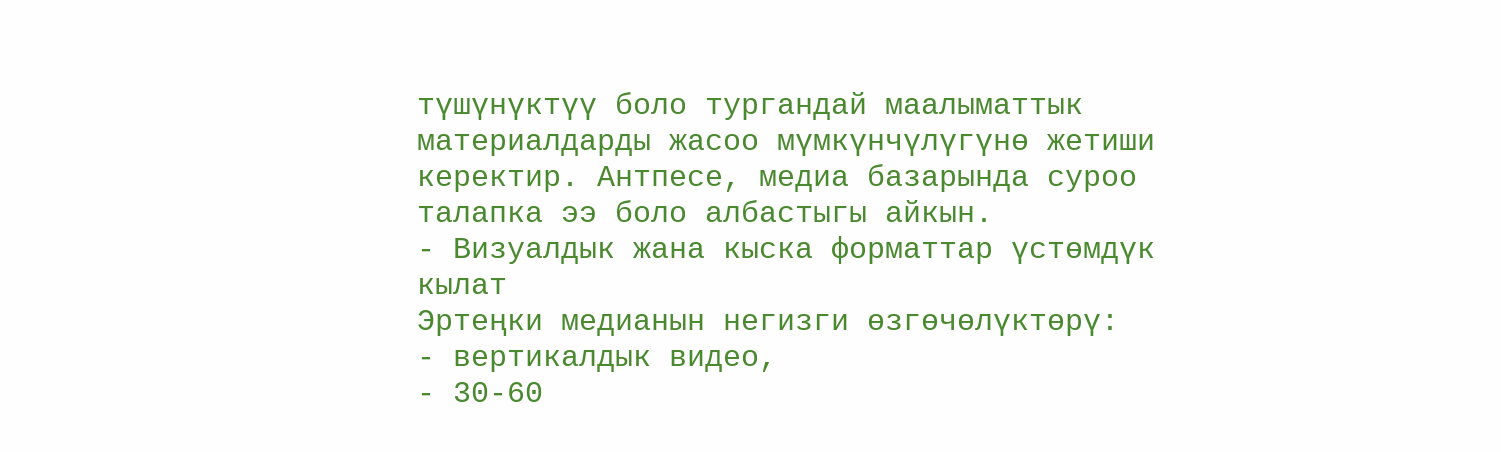түшүнүктүү боло тургандай маалыматтык материалдарды жасоо мүмкүнчүлүгүнө жетиши керектир. Антпесе, медиа базарында суроо талапка ээ боло албастыгы айкын.
- Визуалдык жана кыска форматтар үстөмдүк кылат
Эртеңки медианын негизги өзгөчөлүктөрү:
- вертикалдык видео,
- 30-60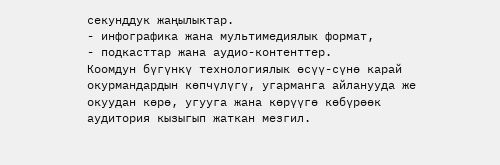секунддук жаңылыктар.
- инфографика жана мультимедиялык формат,
- подкасттар жана аудио-контенттер.
Коомдун бүгүнкү технологиялык өсүү-сүнө карай окурмандардын көпчүлүгү, угарманга айланууда же окуудан көрө, угууга жана көрүүгө көбүрөөк аудитория кызыгып жаткан мезгил.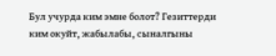Бул учурда ким эмне болот? Гезиттерди ким окуйт, жабылабы, сыналгыны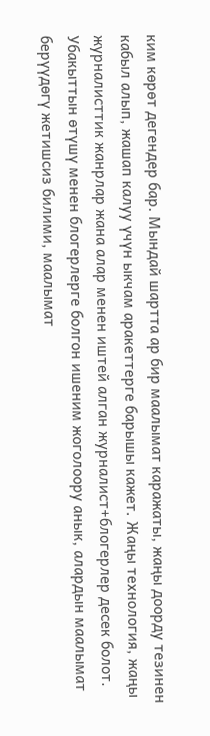ким көрөт дегендер бар. Мындай шартта ар бир маалымат каражаты, жаңы доорду тезинен кабыл алып, жашап калуу үчүн ыкчам аракеттерге барышы кажет. Жаңы технология, жаңы журналисттик жанрлар жана алар менен иштей алган журналист+блогерлер десек болот. Убакыттын өтүшү менен блогерлерге болгон ишеним жоголоору анык, алардын маалымат берүүдөгү жетишсиз билими, маалымат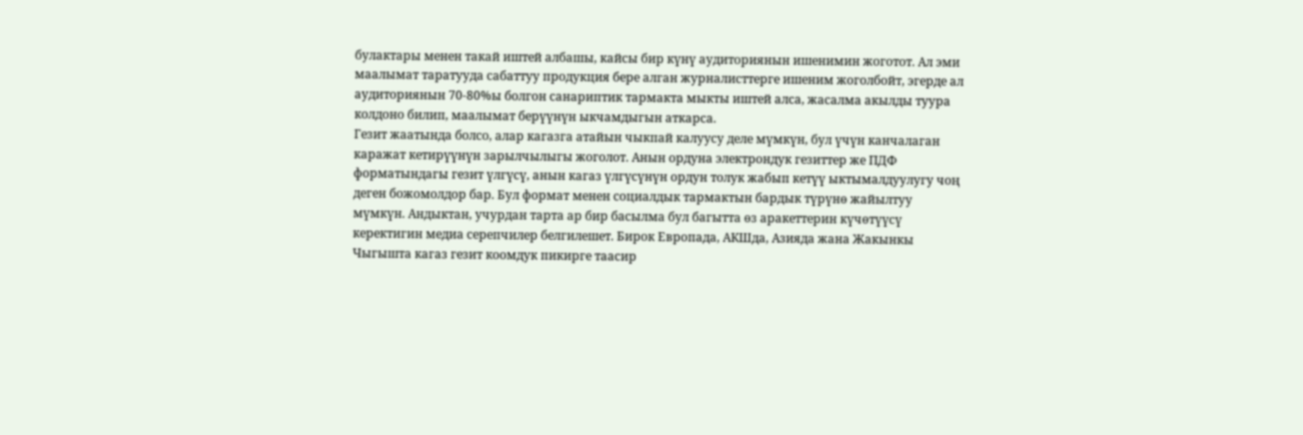булактары менен такай иштей албашы, кайсы бир күнү аудиториянын ишенимин жоготот. Ал эми маалымат таратууда сабаттуу продукция бере алган журналисттерге ишеним жоголбойт, эгерде ал аудиториянын 70-80%ы болгон санариптик тармакта мыкты иштей алса, жасалма акылды туура колдоно билип, маалымат берүүнүн ыкчамдыгын аткарса.
Гезит жаатында болсо, алар кагазга атайын чыкпай калуусу деле мүмкүн, бул үчүн канчалаган каражат кетирүүнүн зарылчылыгы жоголот. Анын ордуна электрондук гезиттер же ПДФ форматындагы гезит үлгүсү, анын кагаз үлгүсүнүн ордун толук жабып кетүү ыктымалдуулугу чоң деген божомолдор бар. Бул формат менен социалдык тармактын бардык түрүнө жайылтуу мүмкүн. Андыктан, учурдан тарта ар бир басылма бул багытта өз аракеттерин күчөтүүсү керектигин медиа серепчилер белгилешет. Бирок Европада, АКШда, Азияда жана Жакынкы Чыгышта кагаз гезит коомдук пикирге таасир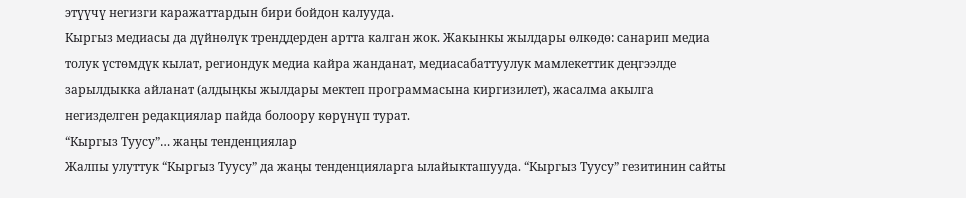этүүчү негизги каражаттардын бири бойдон калууда.
Кыргыз медиасы да дүйнөлүк тренддерден артта калган жок. Жакынкы жылдары өлкөдө: санарип медиа толук үстөмдүк кылат, региондук медиа кайра жанданат, медиасабаттуулук мамлекеттик деңгээлде зарылдыкка айланат (алдыңкы жылдары мектеп программасына киргизилет), жасалма акылга негизделген редакциялар пайда болоору көрүнүп турат.
“Кыргыз Туусу”… жаңы тенденциялар
Жалпы улуттук “Кыргыз Туусу” да жаңы тенденцияларга ылайыкташууда. “Кыргыз Туусу” гезитинин сайты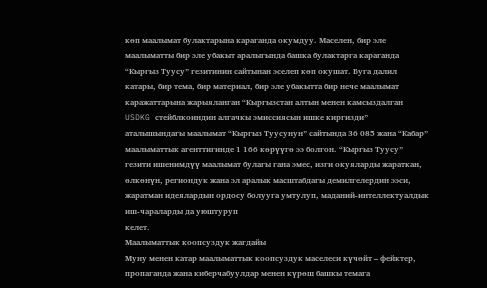көп маалымат булактарына караганда окумдуу. Маселен, бир эле маалыматты бир эле убакыт аралыгында башка булактарга караганда “Кыргыз Туусу” гезитинин сайтынан эселеп көп окушат. Буга далил катары, бир тема, бир материал, бир эле убакытта бир нече маалымат каражаттарына жарыяланган “Кыргызстан алтын менен камсыздалган USDKG стейблкоиндин алгачкы эмиссиясын ишке киргизди” аталышындагы маалымат “Кыргыз Туусунун” сайтында 36 085 жана “Кабар” маалыматтык агенттигинде 1 166 көрүүгө ээ болгон. “Кыргыз Туусу” гезити ишенимдүү маалымат булагы гана эмес, изги окуяларды жараткан, өлкөнүн, региондук жана эл аралык масштабдагы демилгелердин ээси, жаратман идеялардын ордосу болууга умтулуп, маданий-интеллектуалдык иш-чараларды да уюштуруп
келет.
Маалыматтык коопсуздук жагдайы
Муну менен катар маалыматтык коопсуздук маселеси күчөйт – фейктер, пропаганда жана киберчабуулдар менен күрөш башкы темага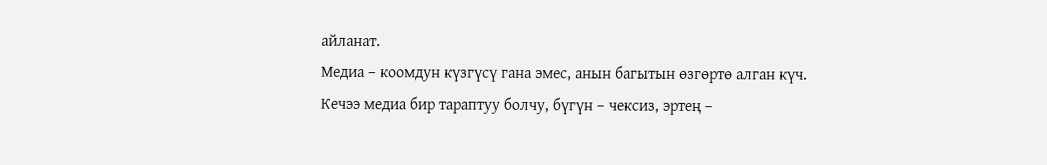айланат.
Медиа – коомдун күзгүсү гана эмес, анын багытын өзгөртө алган күч.
Кечээ медиа бир тараптуу болчу, бүгүн – чексиз, эртең –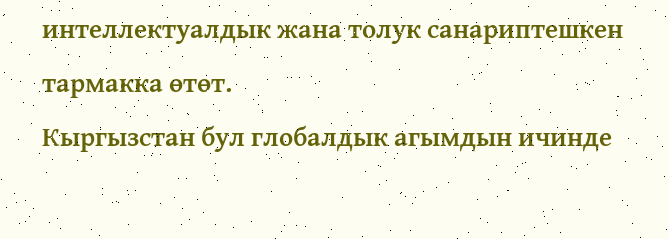интеллектуалдык жана толук санариптешкен тармакка өтөт.
Кыргызстан бул глобалдык агымдын ичинде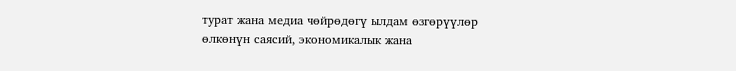турат жана медиа чөйрөдөгү ылдам өзгөрүүлөр өлкөнүн саясий, экономикалык жана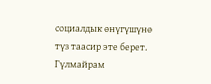социалдык өнүгүшүнө түз таасир эте берет.
Гүлмайрам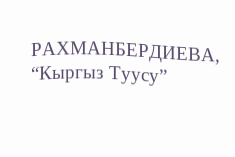РАХМАНБЕРДИЕВА,
“Кыргыз Туусу”